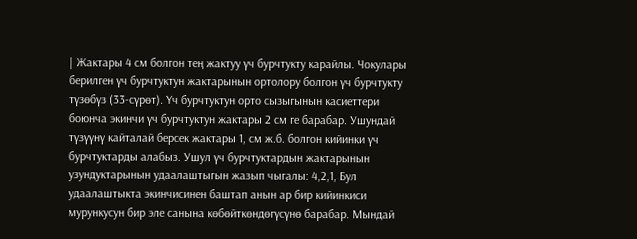| Жактары 4 см болгон тең жактуу үч бурчтукту карайлы. Чокулары берилген үч бурчтуктун жактарынын ортолору болгон үч бурчтукту түзөбүз (33-сүрөт). Үч бурчтуктун орто сызыгынын касиеттери боюнча экинчи үч бурчтуктун жактары 2 см ге барабар. Ушундай түзүүнү кайталай берсек жактары 1, см ж.б. болгон кийинки үч бурчтуктарды алабыз. Ушул үч бурчтуктардын жактарынын узундуктарынын удаалаштыгын жазып чыгалы: 4,2,1, Бул удаалаштыкта экинчисинен баштап анын ар бир кийинкиси мурункусун бир эле санына көбөйткөндөгүсүнө барабар. Мындай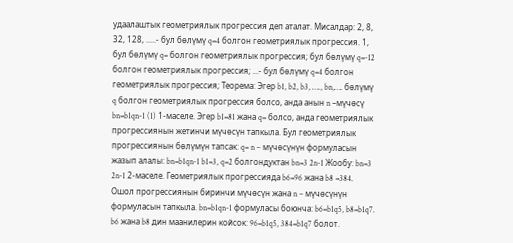удаалаштык геометриялык прогрессия деп аталат. Мисалдар: 2, 8, 32, 128, .....- бул бөлүмү q=4 болгон геометриялык прогрессия. 1, бул бөлүмү q= болгон геометриялык прогрессия; бул бөлүмү q=-12 болгон геометриялык прогрессия; ...- бул бөлүмү q=4 болгон геометриялык прогрессия; Теорема: Эгер b1, b2, b3, …., bn,…. бөлүмү q болгон геометриялык прогрессия болсо, анда анын n –мүчөсү bn=b1qn-1 (1) 1-маселе. Эгер b1=81 жана q= болсо, анда геометриялык прогрессиянын жетинчи мүчөсүн тапкыла. Бул геометриялык прогрессиянын бөлүмүн тапсак: q= n – мүчөсүнүн формуласын жазып алалы: bn=b1qn-1 b1=3, q=2 болгондуктан bn=3 2n-1 Жообу: bn=3 2n-1 2-маселе. Геометриялык прогрессияда b6=96 жана b8 =384. Ошол прогрессиянын биринчи мүчөсүн жана n – мүчөсүнүн формуласын тапкыла. bn=b1qn-1 формуласы боюнча: b6=b1q5, b8=b1q7. b6 жана b8 дин маанилерин койсок: 96=b1q5, 384=b1q7 болот.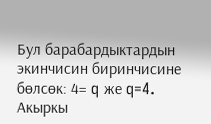Бул барабардыктардын экинчисин биринчисине бөлсөк: 4= q же q=4. Акыркы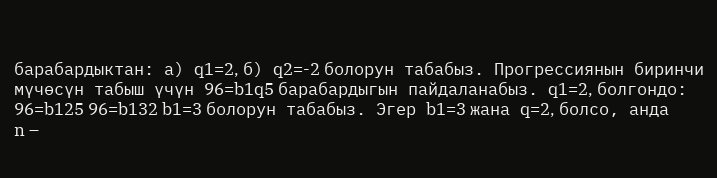барабардыктан: а) q1=2, б) q2=-2 болорун табабыз. Прогрессиянын биринчи мүчөсүн табыш үчүн 96=b1q5 барабардыгын пайдаланабыз. q1=2, болгондо: 96=b125 96=b132 b1=3 болорун табабыз. Эгер b1=3 жана q=2, болсо, анда n –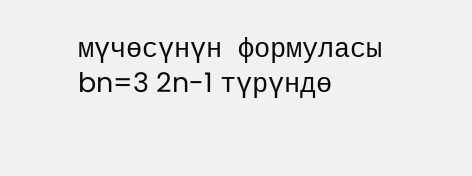мүчөсүнүн формуласы bn=3 2n-1 түрүндө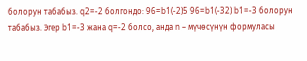болорун табабыз. q2=-2 болгондо: 96=b1(-2)5 96=b1(-32) b1=-3 болорун табабыз. Эгер b1=-3 жана q=-2 болсо, анда n – мүчөсүнүн формуласы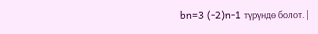bn=3 (-2)n-1 түрүндө болот. |